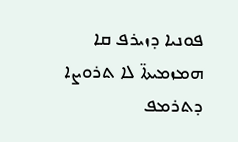ܦܘܢܝܐ ܕܙܝܪܦ ܩܐ ܗܡܙܡܝܬܐ̈ ܠܐ ܬܪܘܨܐ ܕܬܪܡܦ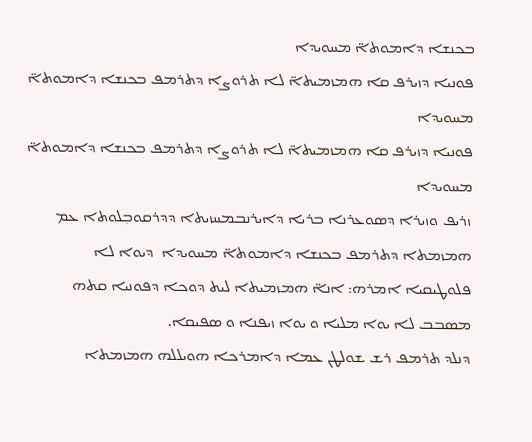ܒܟܢܫܐ ܕܐܡܘܬܐ̈ ܡܚܘܝܕܐ
ܦܘܢܝܐ ܕܙܝܪܦ ܩܐ ܗܡܙܡܝܬܐ̈ ܠܐ ܬܪܘܨܐ ܕܬܪܡܦ ܒܟܢܫܐ ܕܐܡܘܬܐ̈ ܡܚܘܝܕܐ
ܦܘܢܝܐ ܕܙܝܪܦ ܩܐ ܗܡܙܡܝܬܐ̈ ܠܐ ܬܪܘܨܐ ܕܬܪܡܦ ܒܟܢܫܐ ܕܐܡܘܬܐ̈ ܡܚܘܝܕܐ
ܙܪܝܦ ܘܙܝܪܐ ܕܣܘܥܪܢܐ ܒܪܝܐ ܕܐܝܪܢܒܡܚܙܝܬܐ ܕܕܪܩܘܒܼܠܘܬܐ ܥܡ ܗܡܙܡܬܐ ܕܬܪܡܦ ܒܟܢܫܐ ܕܐܡܘܬܐ̈ ܡܚܘܝܕܐ  ܕܝܘܐ ܠܐ ܦܠܘܛܝܩܝܐ ܐܡܪܗ: ܐܢܐ̈ ܗܡܙܡܝܬܐ ܠܝܬ ܕܘܟܐ ܕܦܘܢܝܐ ܩܬܗ ܡܣܒܒ ܠܐ ܝܘܐ ܡܠܝܐ ܘ ܝܘܐ ܙܝܦܢܐ ܘ ܣܦܝܩܐ.
ܕܢܠܕ ܬܪܡܦ ܪܫ ܫܘܠܛܢ ܥܡܐ ܕܐܡܪܟܐ ܗܘܝܠܠܗ ܗܡܙܡܬܐ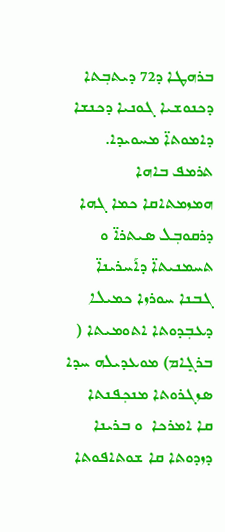ܒܪܗܛܐ ܕ72 ܕܝܬܒܼܬܐ ܕܟܢܘܫܝܐ ܓܘܢܝܐ ܕܟܢܫܐ ܕܐܡܘܬܐ̈ ܡܚܘܝܕܐ. ܬܪܡܦ ܒܐܗܐ ܗܡܙܡܬܐܩܐ ܟܡܐ ܓܗܐ ܕܪܩܘܒܼܠ ܣܝܬܪܐ̈ ܘ ܬܚܡܢܝܬܐ̈ ܕܐܰܚܪܝܢܐ̈ ܓܒܢܐ ܚܘܪܙܐ ܟܡܝܠܐ ܕܥܒܼܕܘܬܐ ܐܬܘܡܝܬܐ ( ܒܪܓܻܐܡ) ܡܘܥܕܝܠܗ ܚܕܐ ܣܙܓܪܘܬܐ ܡܢܟܼܦܢܬܐ  ܩܐ ܐܡܪܟܐ  ܘ ܒܪܝܢܐ ܕܙܕܘܬܐ ܩܐ ܫܘܬܐܦܘܬܐ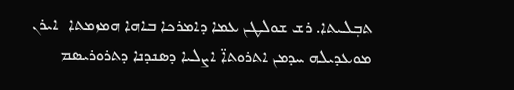ܬܒܼܠܝܬܐ. ܪܫ ܫܘܠܛܢ ܥܡܐ ܕܐܡܪܟܐ ܒܐܗܐ ܗܡܙܡܬܐ  ܐܝܪܢ ܡܘܥܕܝܠܗ ܚܕܡܢ ܐܬܪܘܬܐ̈ ܐܨܠܝܐ ܕܣܢܕܢܐ ܕܬܪܘܪܝܣܡ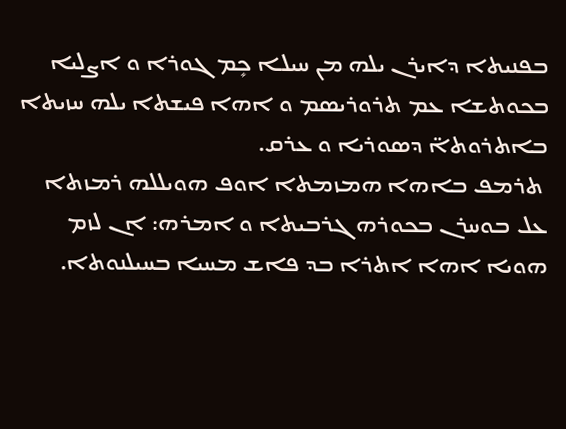ܒܦܢܝܬܐ ܕܐܝܪܢ ܝܠܗ ܡܢ ܚܝܠܐ ܟܻܡ ܓܘܪܐ ܘ ܐܨܠܝܐ ܒܟܘܬܫܐ ܥܡ ܬܪܘܪܝܣܡ ܘ ܐܗܐ ܦܝܫܬܐ ܝܠܗ ܚܙܝܬܐ ܒܐܬܪܘܬܐ̈ ܕܣܘܪܝܐ ܘ ܥܪܩ.
 ܬܪܡܦ ܒܐܗܐ ܗܡܙܡܬܐ ܐܘܦ ܗܘܝܠܠܗ ܪܡܙܬܐ ܥܠ ܒܘܚܪܢ ܒܟܘܪܗ ܓܪܒܝܬܐ ܘ ܐܡܪܗ: ܐܢ ܠܙܡ ܗܘܝܐ ܐܗܐ ܐܬܪܐ ܒܕ ܦܐܫ ܡܚܝܐ ܒܚܝܠܢܘܬܐ.